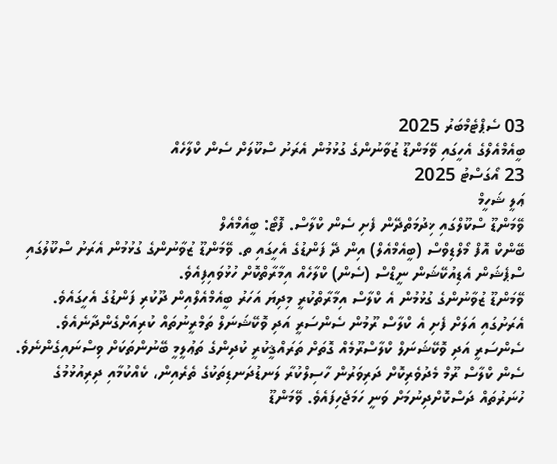03 ސެޕްޓެމްބަރު 2025
ބީއެމްއެލްގެ އެހީގައި ވޭމަންޑޫ ޒުވާނުންގެ ގުޅުމުން އެރަށު ސްކޫލަށް ސެން ކްލާހެއް
23 އޯގަސްޓު 2025
ޢަލީ ޝަހީމް
ވޭމަންޑޫ ސްކޫލްގައި ޚިދުމަތްދޭން ފެށި ސެން ކްލާސް. ފޮޓޯ: ބީއެމްއެލް
ބޭންކް އޮފް މޯލްޑިވްސް (ބީއެމްއެލް) އިން ދޭ ފަންޑުގެ އެހީގައި ތ. ވޭމަންޑޫ ޒުވާނުންގެ ގުޅުމުން އެރަށު ސްކޫލުގައި ސްޕެޝަން އެޑިއުކޭޝަން ނީޑްސް (ސެން) ކްލާހެއް އިމާރާތްކޮށް ހުޅުވައިފިއެވެ.
ވޭމަންޑޫ ޒުވާނުންގެ ގުޅުމުން އެ ކްލާސް އިމާރާތްކުރީ މިދިޔަ އަހަރު ބީއެމްއެލްއިން ދޫކުރި ފަންޑުގެ އެހީގައެވެ.
އެރަށުގައި އަލަށް ފެށި އެ ކްލާސް ރޫމުން ސެންސަރީ އަދި ވޮކޭޝަނަލް ތަމްރީނުތައް ކުރިއަށްގެންދާނެއެވެ. ސެންސަރީ އަދި ވޮކޭޝަނަލް ކްލާސްރޫމެއް ގޮތަށް ތަރައްޤީކުރީ ކުދިންގެ ތަޢުލީމީ ބޭނުންތަކަށް ވިސްނައިގެންނެވެ.
ސެން ކްލާސް ރޫމް މެދުވެރިކޮށް ދަރިވަރުން ހާސިލްކުރާ ލަނޑުދަނޑިތަކުގެ ތެރެއިން، ކެއްކުމާއި ދިރިއުޅުމުގެ ހުނަރުތައް ދަސްކޮށްދިނުމަށް ވަނީ ހަމަޖެހިފައެވެ. ވޭމަންޑޫ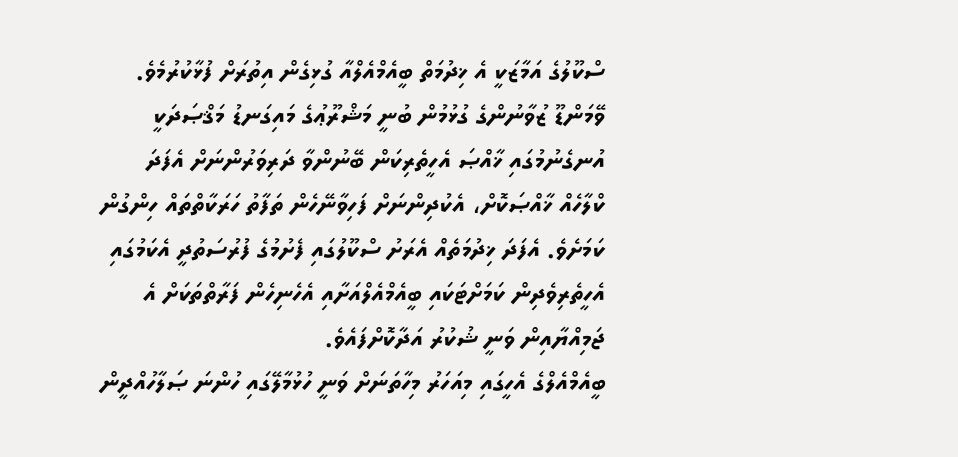ސްކޫލުގެ އަމާޒަކީ އެ ޚިދުމަތް ބީއެމްއެލްއާ ގުޅިގެން އިތުރަށް ފުޅާކުރުމެވެ.
ވޭމަންޑޫ ޒުވާނުންގެ ގުޅުމުން ބުނީ މަޝްރޫޢުގެ މައިގަނޑު މަޤްޞަދަކީ އުނގެނުމުގައި ޚާއްޞަ އެހީތެރިކަން ބޭނުންވާ ދަރިވަރުންނަށް އެފަދަ ކްލާހެއް ޚާއްޞަކޮށް، އެކުދިންނަށް ފަހިވާނޭހެން ތަފާތު ހަރަކާތްތައް ހިންގުން ކަމަށެވެ. އެފަދަ ޚިދުމަތެއް އެރަށު ސްކޫލުގައި ފެށުމުގެ ފުރުސަތުދީ އެކަމުގައި އެހީތެރިވެދިން ކަމަށްޓަކައި ބީއެމްއެލްއަށާއި އެހެނިހެން ފަރާތްތަކަށް އެ ޖަމިއްޔާއިން ވަނީ ޝުކުރު އަދާކޮށްފައެވެ.
ބީއެމްއެލްގެ އެހީގައި މިއަހަރު މިހާތަނަށް ވަނީ ހުޅުމާލޭގައި ހުންނަ ޞަލާހުއްދީން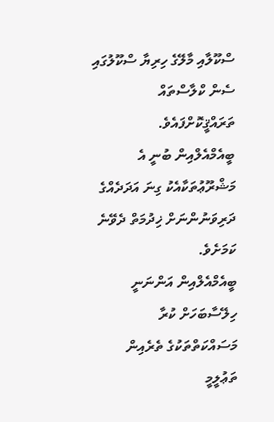ސްކޫލާއި މާލޭގެ ހިރިޔާ ސްކޫލުގައި ސެން ކްލާސްތައް ތަރައްޤީކޮށްފައެވެ.
ބީއެމްއެލްއިން ބުނީ އެ މަޝްރޫޢުތަކާއެކު ގިނަ އަދަދެއްގެ ދަރިވަނުންނަށް ޚިދުމަތް ދެވޭނެ ކަމަށެވެ.
ބީއެމްއެލްއިން އަންނަނީ ހިލޭސާބަހަށް ކުރާ މަސައްކަތްތަކުގެ ތެރެއިން ތަޢުލީމީ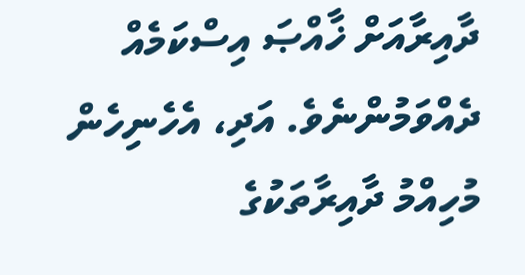ދާއިރާއަށް ޚާއްޞަ އިސްކަމެއް ދެއްވަމުންނެވެ. އަދި، އެހެނިހެން މުހިއްމު ދާއިރާތަކުގެ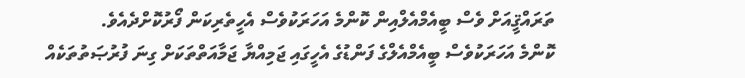ތަރައްޤީއަށް ވެސް ބީއެމްއެލްއިން ކޮންމެ އަހަރަކުވެސް އެހީތެރިކަން ފޯރުކޮށްދެއެވެ.
ކޮންމެ އަހަރަކުވެސް ބީއެމްއެލްގެ ފަންޑުގެ އެހީގައި ޖަމިއްޔާ ޖަމާއަތްތަކަށް ގިނަ ފުރުޞަތުތަކެއް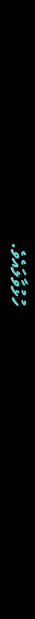ހުޅުވާލައެވެ.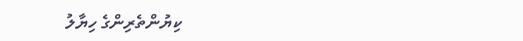ކިޔުންތެރިންގެ ހިޔާލު